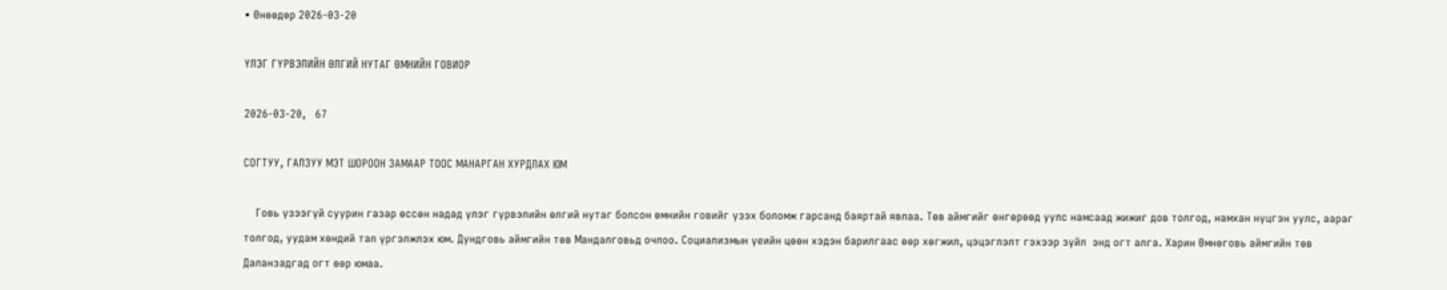• Өнөөдөр 2026-03-20

ҮЛЭГ ГҮРВЭЛИЙН ӨЛГИЙ НУТАГ ӨМНИЙН ГОВИОР

2026-03-20,   67

СОГТУУ, ГАЛЗУУ МЭТ ШОРООН ЗАМААР ТООС МАНАРГАН ХУРДЛАХ ЮМ

    Говь үзээгүй суурин газар өссөн надад үлэг гүрвэлийн өлгий нутаг болсон өмнийн говийг үзэх боломж гарсанд баяртай явлаа. Төв аймгийг өнгөрөөд уулс намсаад жижиг дов толгод, намхан нүцгэн уулс, аараг толгод, уудам хөндий тал үргэлжлэх юм. Дундговь аймгийн төв Мандалговьд очлоо. Социализмын үеийн цөөн хэдэн барилгаас өөр хөгжил, цэцэглэлт гэхээр зүйл  энд огт алга. Харин Өмнөговь аймгийн төв Даланзадгад огт өөр юмаа.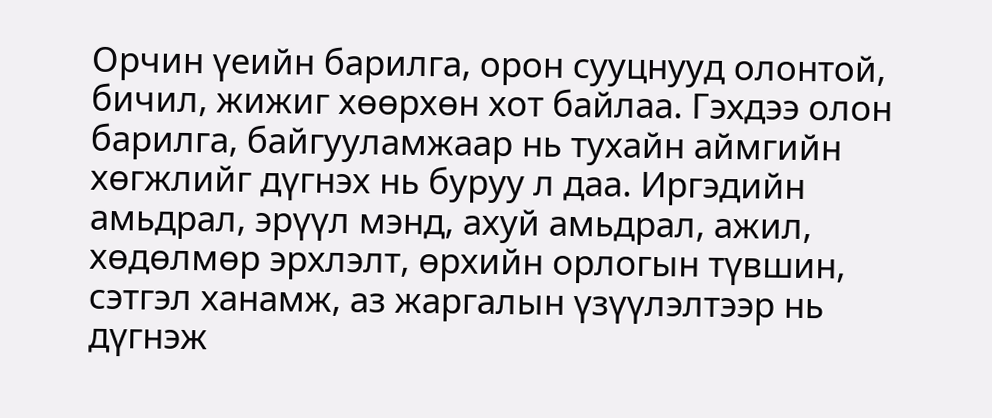Орчин үеийн барилга, орон сууцнууд олонтой, бичил, жижиг хөөрхөн хот байлаа. Гэхдээ олон барилга, байгууламжаар нь тухайн аймгийн хөгжлийг дүгнэх нь буруу л даа. Иргэдийн амьдрал, эрүүл мэнд, ахуй амьдрал, ажил, хөдөлмөр эрхлэлт, өрхийн орлогын түвшин, сэтгэл ханамж, аз жаргалын үзүүлэлтээр нь дүгнэж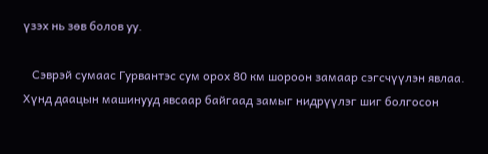үзэх нь зөв болов уу.

   Сэврэй сумаас Гурвантэс сум орох 80 км шороон замаар сэгсчүүлэн явлаа. Хүнд даацын машинууд явсаар байгаад замыг нидрүүлэг шиг болгосон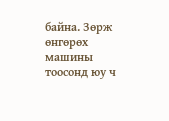байна. Зөрж өнгөрөх машины тоосонд юу ч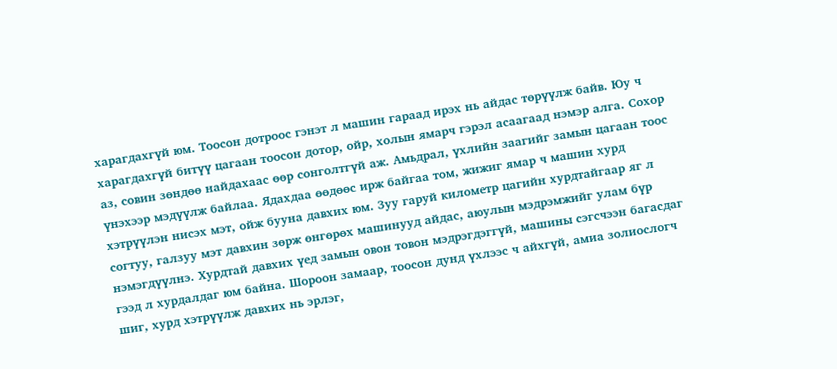харагдахгүй юм. Тоосон дотроос гэнэт л машин гараад ирэх нь айдас төрүүлж байв. Юу ч харагдахгүй битүү цагаан тоосон дотор, ойр, холын ямарч гэрэл асаагаад нэмэр алга. Сохор аз, совин зөндөө найдахаас өөр сонголтгүй аж. Амьдрал, үхлийн заагийг замын цагаан тоос үнэхээр мэдүүлж байлаа. Ядахдаа өөдөөс ирж байгаа том, жижиг ямар ч машин хурд хэтрүүлэн нисэх мэт, ойж бууна давхих юм. Зуу гаруй километр цагийн хурдтайгаар яг л согтуу, галзуу мэт давхин зөрж өнгөрөх машинууд айдас, аюулын мэдрэмжийг улам бүр нэмэгдүүлнэ. Хурдтай давхих үед замын овон товон мэдрэгдэггүй, машины сэгсчээн багасдаг гээд л хурдалдаг юм байна. Шороон замаар, тоосон дунд үхлээс ч айхгүй, амиа золиослогч шиг, хурд хэтрүүлж давхих нь эрлэг,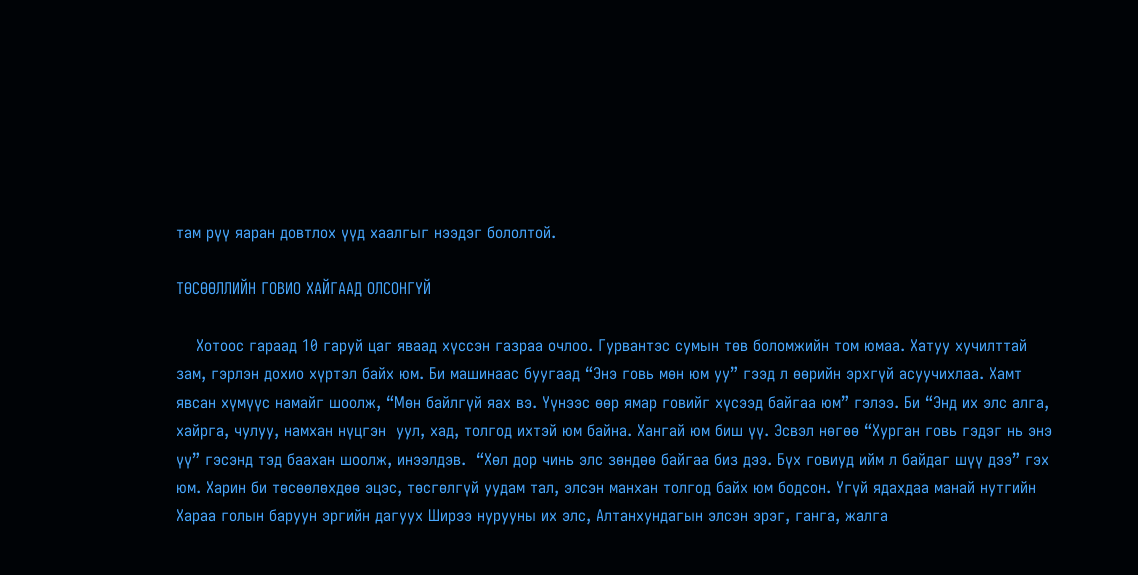там рүү яаран довтлох үүд хаалгыг нээдэг бололтой.

ТӨСӨӨЛЛИЙН ГОВИО ХАЙГААД ОЛСОНГҮЙ

    Хотоос гараад 10 гаруй цаг яваад хүссэн газраа очлоо. Гурвантэс сумын төв боломжийн том юмаа. Хатуу хучилттай зам, гэрлэн дохио хүртэл байх юм. Би машинаас буугаад “Энэ говь мөн юм уу” гээд л өөрийн эрхгүй асуучихлаа. Хамт явсан хүмүүс намайг шоолж, “Мөн байлгүй яах вэ. Үүнээс өөр ямар говийг хүсээд байгаа юм” гэлээ. Би “Энд их элс алга, хайрга, чулуу, намхан нүцгэн  уул, хад, толгод ихтэй юм байна. Хангай юм биш үү. Эсвэл нөгөө “Хурган говь гэдэг нь энэ үү” гэсэнд тэд баахан шоолж, инээлдэв.  “Хөл дор чинь элс зөндөө байгаа биз дээ. Бүх говиуд ийм л байдаг шүү дээ” гэх юм. Харин би төсөөлөхдөө эцэс, төсгөлгүй уудам тал, элсэн манхан толгод байх юм бодсон. Үгүй ядахдаа манай нутгийн Хараа голын баруун эргийн дагуух Ширээ нурууны их элс, Алтанхундагын элсэн эрэг, ганга, жалга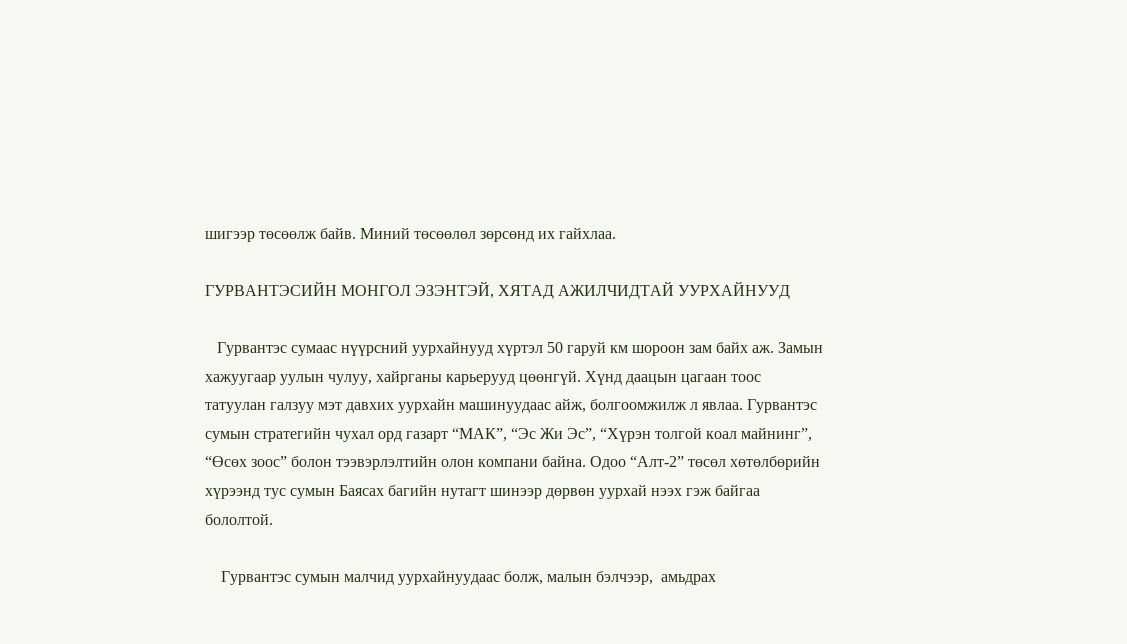шигээр төсөөлж байв. Миний төсөөлөл зөрсөнд их гайхлаа.

ГУРВАНТЭСИЙН МОНГОЛ ЭЗЭНТЭЙ, ХЯТАД АЖИЛЧИДТАЙ УУРХАЙНУУД

   Гурвантэс сумаас нүүрсний уурхайнууд хүртэл 50 гаруй км шороон зам байх аж. Замын хажуугаар уулын чулуу, хайрганы карьерууд цөөнгүй. Хүнд даацын цагаан тоос татуулан галзуу мэт давхих уурхайн машинуудаас айж, болгоомжилж л явлаа. Гурвантэс сумын стратегийн чухал орд газарт “МАК”, “Эс Жи Эс”, “Хүрэн толгой коал майнинг”, “Өсөх зоос” болон тээвэрлэлтийн олон компани байна. Одоо “Алт-2” төсөл хөтөлбөрийн хүрээнд тус сумын Баясах багийн нутагт шинээр дөрвөн уурхай нээх гэж байгаа бололтой.

    Гурвантэс сумын малчид уурхайнуудаас болж, малын бэлчээр,  амьдрах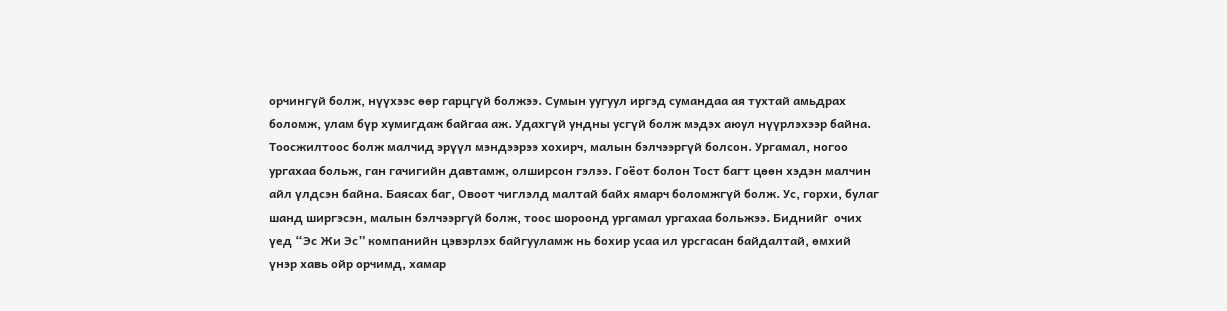орчингүй болж, нүүхээс өөр гарцгүй болжээ. Сумын уугуул иргэд сумандаа ая тухтай амьдрах боломж, улам бүр хумигдаж байгаа аж. Удахгүй ундны усгүй болж мэдэх аюул нүүрлэхээр байна. Тоосжилтоос болж малчид эрүүл мэндээрээ хохирч, малын бэлчээргүй болсон. Ургамал, ногоо ургахаа больж, ган гачигийн давтамж, олширсон гэлээ. Гоёот болон Тост багт цөөн хэдэн малчин айл үлдсэн байна. Баясах баг, Овоот чиглэлд малтай байх ямарч боломжгүй болж. Ус, горхи, булаг шанд ширгэсэн, малын бэлчээргүй болж, тоос шороонд ургамал ургахаа больжээ. Биднийг  очих үед “Эс Жи Эс” компанийн цэвэрлэх байгууламж нь бохир усаа ил урсгасан байдалтай, өмхий үнэр хавь ойр орчимд, хамар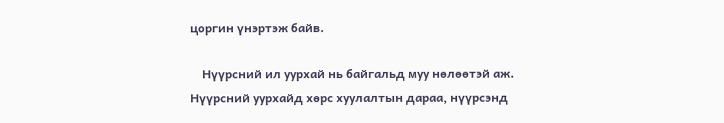цоргин үнэртэж байв.

    Нүүрсний ил уурхай нь байгальд муу нөлөөтэй аж. Нүүрсний уурхайд хөрс хуулалтын дараа, нүүрсэнд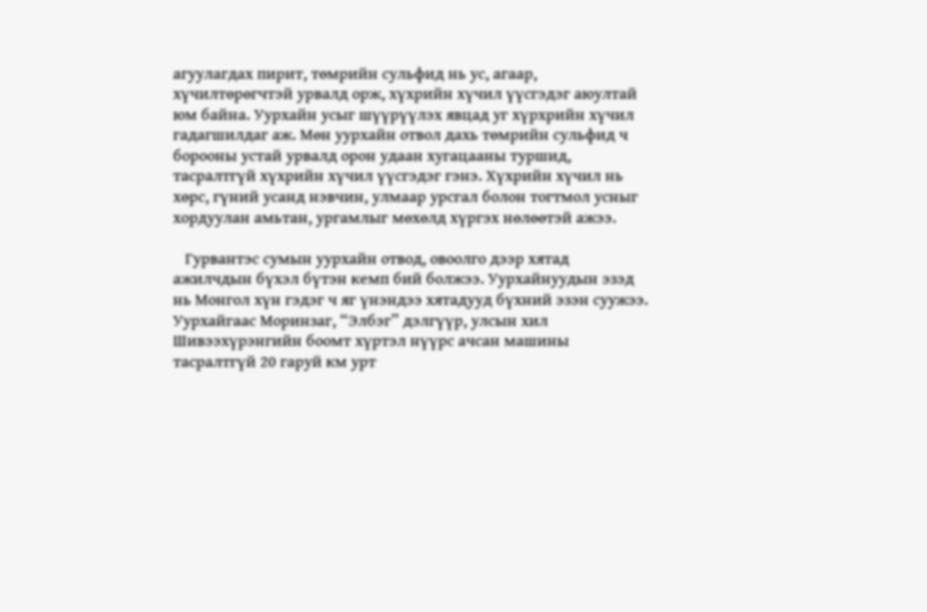агуулагдах пирит, төмрийн сульфид нь ус, агаар, хүчилтөрөгчтэй урвалд орж, хүхрийн хүчил үүсгэдэг аюултай юм байна. Уурхайн усыг шүүрүүлэх явцад уг хүрхрийн хүчил гадагшилдаг аж. Мөн уурхайн отвол дахь төмрийн сульфид ч борооны устай урвалд орон удаан хугацааны туршид, тасралтгүй хүхрийн хүчил үүсгэдэг гэнэ. Хүхрийн хүчил нь хөрс, гүний усанд нэвчин, улмаар урсгал болон тогтмол усныг хордуулан амьтан, ургамлыг мөхөлд хүргэх нөлөөтэй ажээ.

   Гурвантэс сумын уурхайн отвод, овоолго дээр хятад ажилчдын бүхэл бүтэн кемп бий болжээ. Уурхайнуудын эзэд нь Монгол хүн гэдэг ч яг үнэндээ хятадууд бүхний эзэн суужээ. Уурхайгаас Моринзаг, “Элбэг” дэлгүүр, улсын хил Шивээхүрэнгийн боомт хүртэл нүүрс ачсан машины тасралтгүй 20 гаруй км урт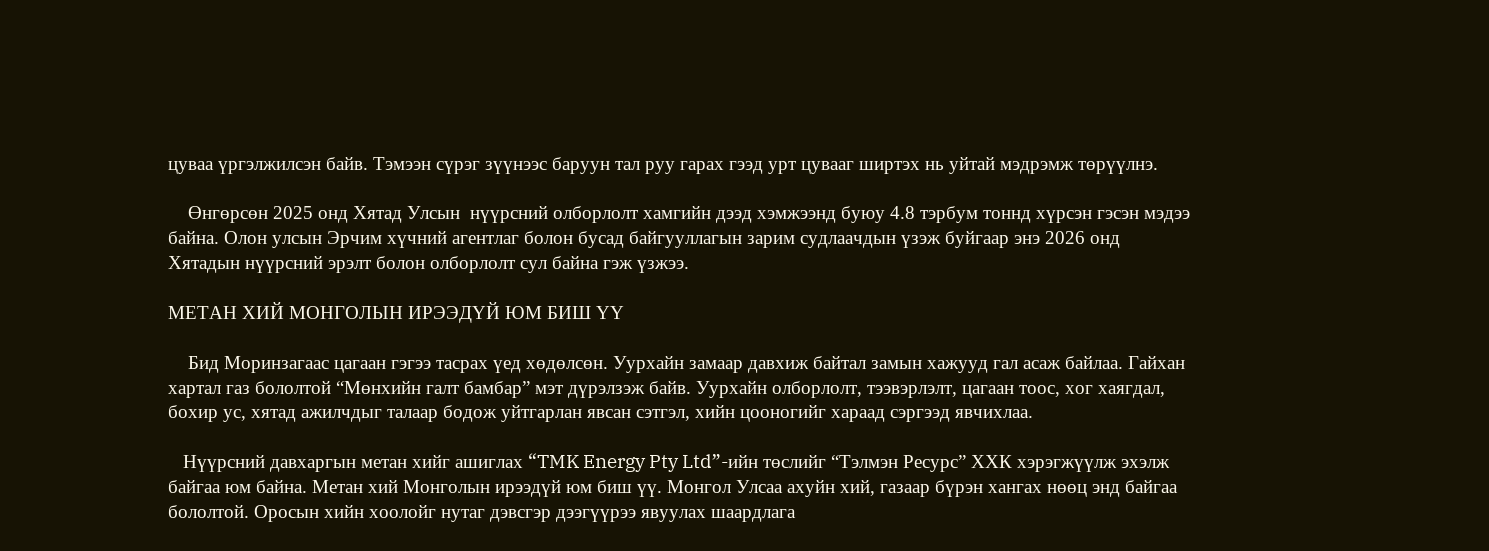цуваа үргэлжилсэн байв. Тэмээн сүрэг зүүнээс баруун тал руу гарах гээд урт цувааг ширтэх нь уйтай мэдрэмж төрүүлнэ.

    Өнгөрсөн 2025 онд Хятад Улсын  нүүрсний олборлолт хамгийн дээд хэмжээнд буюу 4.8 тэрбум тоннд хүрсэн гэсэн мэдээ байна. Олон улсын Эрчим хүчний агентлаг болон бусад байгууллагын зарим судлаачдын үзэж буйгаар энэ 2026 онд Хятадын нүүрсний эрэлт болон олборлолт сул байна гэж үзжээ.

МЕТАН ХИЙ МОНГОЛЫН ИРЭЭДҮЙ ЮМ БИШ ҮҮ

    Бид Моринзагаас цагаан гэгээ тасрах үед хөдөлсөн. Уурхайн замаар давхиж байтал замын хажууд гал асаж байлаа. Гайхан хартал газ бололтой “Мөнхийн галт бамбар” мэт дүрэлзэж байв. Уурхайн олборлолт, тээвэрлэлт, цагаан тоос, хог хаягдал, бохир ус, хятад ажилчдыг талаар бодож уйтгарлан явсан сэтгэл, хийн цооногийг хараад сэргээд явчихлаа.

   Нүүрсний давхаргын метан хийг ашиглах “TMK Energy Pty Ltd”-ийн төслийг “Тэлмэн Ресурс” ХХК хэрэгжүүлж эхэлж байгаа юм байна. Метан хий Монголын ирээдүй юм биш үү. Монгол Улсаа ахуйн хий, газаар бүрэн хангах нөөц энд байгаа бололтой. Оросын хийн хоолойг нутаг дэвсгэр дээгүүрээ явуулах шаардлага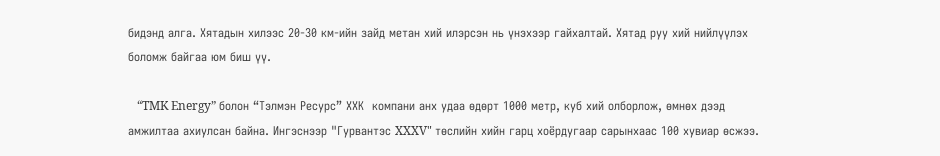бидэнд алга. Хятадын хилээс 20-30 км-ийн зайд метан хий илэрсэн нь үнэхээр гайхалтай. Хятад руу хий нийлүүлэх боломж байгаа юм биш үү.

   “TMK Energy” болон “Тэлмэн Ресурс” ХХК  компани анх удаа өдөрт 1000 метр, куб хий олборлож, өмнөх дээд амжилтаа ахиулсан байна. Ингэснээр "Гурвантэс XXXV" төслийн хийн гарц хоёрдугаар сарынхаас 100 хувиар өсжээ.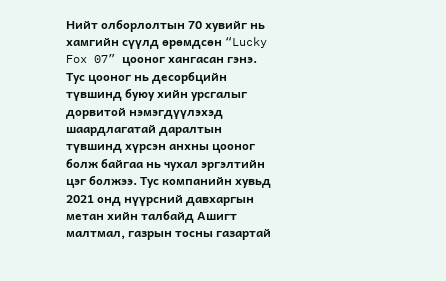Нийт олборлолтын 70 хувийг нь хамгийн сүүлд өрөмдсөн “Lucky Fox 07” цооног хангасан гэнэ. Тус цооног нь десорбцийн түвшинд буюу хийн урсгалыг дорвитой нэмэгдүүлэхэд шаардлагатай даралтын түвшинд хүрсэн анхны цооног болж байгаа нь чухал эргэлтийн цэг болжээ. Тус компанийн хувьд 2021 онд нүүрсний давхаргын метан хийн талбайд Ашигт малтмал, газрын тосны газартай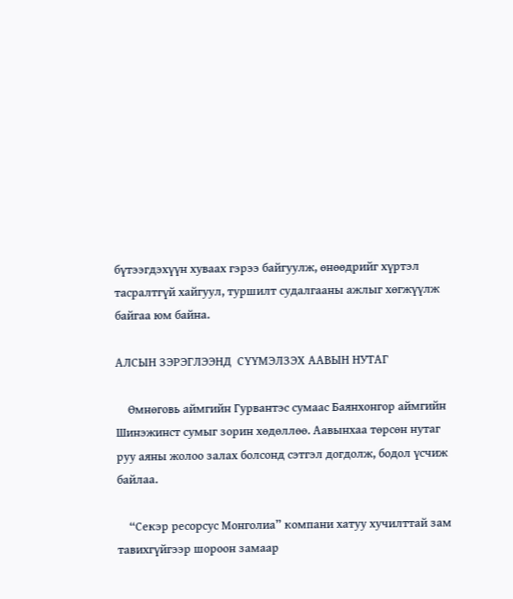бүтээгдэхүүн хуваах гэрээ байгуулж, өнөөдрийг хүртэл тасралтгүй хайгуул, туршилт судалгааны ажлыг хөгжүүлж байгаа юм байна.

АЛСЫН ЗЭРЭГЛЭЭНД  СҮҮМЭЛЗЭХ ААВЫН НУТАГ

    Өмнөговь аймгийн Гурвантэс сумаас Баянхонгор аймгийн Шинэжинст сумыг зорин хөдөллөө. Аавынхаа төрсөн нутаг руу аяны жолоо залах болсонд сэтгэл догдолж, бодол үсчиж байлаа.

    “Секэр ресорсус Монголиа” компани хатуу хучилттай зам тавихгүйгээр шороон замаар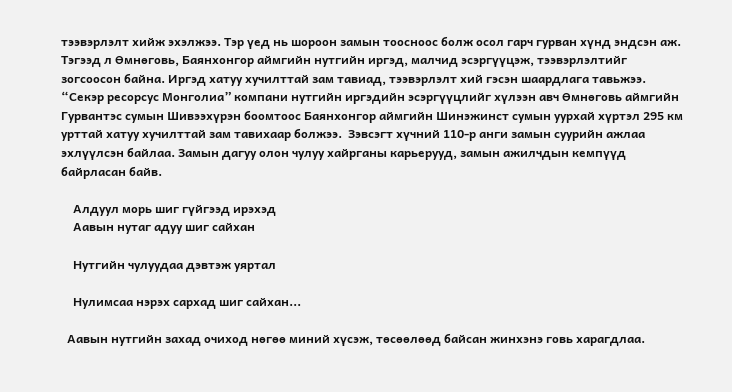тээвэрлэлт хийж эхэлжээ. Тэр үед нь шороон замын тоосноос болж осол гарч гурван хүнд эндсэн аж. Тэгээд л Өмнөговь, Баянхонгор аймгийн нутгийн иргэд, малчид эсэргүүцэж, тээвэрлэлтийг зогсоосон байна. Иргэд хатуу хучилттай зам тавиад, тээвэрлэлт хий гэсэн шаардлага тавьжээ. “Секэр ресорсус Монголиа” компани нутгийн иргэдийн эсэргүүцлийг хүлээн авч Өмнөговь аймгийн Гурвантэс сумын Шивээхүрэн боомтоос Баянхонгор аймгийн Шинэжинст сумын уурхай хүртэл 295 км урттай хатуу хучилттай зам тавихаар болжээ.  Зэвсэгт хүчний 110-р анги замын суурийн ажлаа эхлүүлсэн байлаа. Замын дагуу олон чулуу хайрганы карьерууд, замын ажилчдын кемпүүд байрласан байв.

    Алдуул морь шиг гүйгээд ирэхэд
    Аавын нутаг адуу шиг сайхан

    Нутгийн чулуудаа дэвтэж уяртал

    Нулимсаа нэрэх сархад шиг сайхан...

  Аавын нутгийн захад очиход нөгөө миний хүсэж, төсөөлөөд байсан жинхэнэ говь харагдлаа.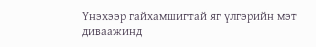Үнэхээр гайхамшигтай яг үлгэрийн мэт диваажинд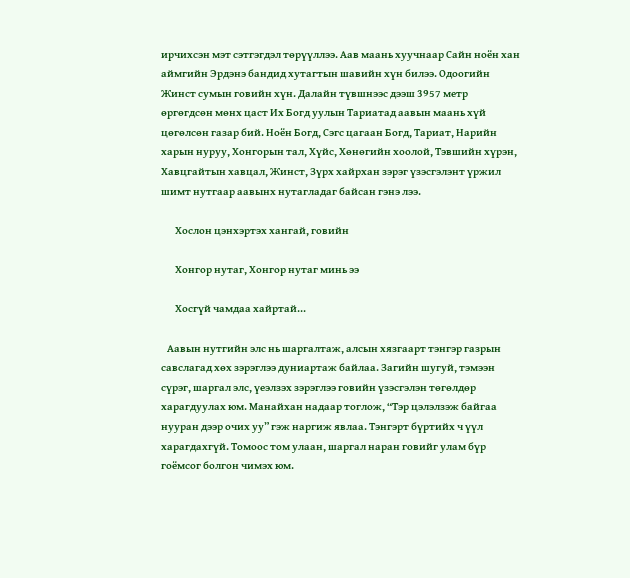ирчихсэн мэт сэтгэгдэл төрүүллээ. Аав маань хуучнаар Сайн ноён хан аймгийн Эрдэнэ бандид хутагтын шавийн хүн билээ. Одоогийн Жинст сумын говийн хүн. Далайн түвшнээс дээш 3957 метр өргөгдсөн мөнх цаст Их Богд уулын Тариатад аавын маань хүй цөгөлсөн газар бий. Ноён Богд, Сэгс цагаан Богд, Тариат, Нарийн харын нуруу, Хонгорын тал, Хүйс, Хөнөгийн хоолой, Тэвшийн хүрэн, Хавцгайтын хавцал, Жинст, Зүрх хайрхан зэрэг үзэсгэлэнт үржил шимт нутгаар аавынх нутагладаг байсан гэнэ лээ.

       Хослон цэнхэртэх хангай, говийн

       Хонгор нутаг, Хонгор нутаг минь ээ

       Хосгүй чамдаа хайртай...

   Аавын нутгийн элс нь шаргалтаж, алсын хязгаарт тэнгэр газрын савслагад хөх зэрэглээ дуниартаж байлаа. Загийн шугуй, тэмээн сүрэг, шаргал элс, үеэлзэх зэрэглээ говийн үзэсгэлэн төгөлдөр харагдуулах юм. Манайхан надаар тоглож, “Тэр цэлэлзэж байгаа нууран дээр очих уу” гэж наргиж явлаа. Тэнгэрт бүртийх ч үүл харагдахгүй. Томоос том улаан, шаргал наран говийг улам бүр гоёмсог болгон чимэх юм.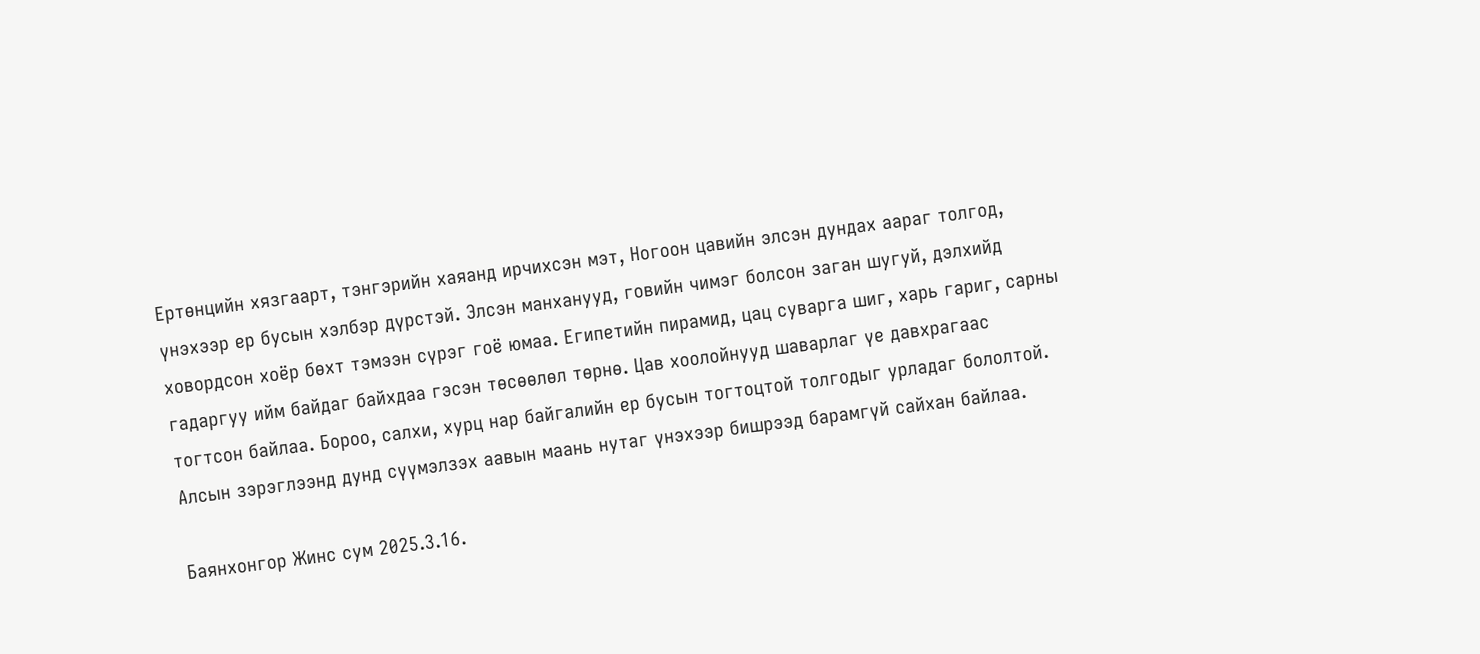Ертөнцийн хязгаарт, тэнгэрийн хаяанд ирчихсэн мэт, Ногоон цавийн элсэн дундах аараг толгод, үнэхээр ер бусын хэлбэр дүрстэй. Элсэн манханууд, говийн чимэг болсон заган шугуй, дэлхийд ховордсон хоёр бөхт тэмээн сүрэг гоё юмаа. Египетийн пирамид, цац суварга шиг, харь гариг, сарны гадаргуу ийм байдаг байхдаа гэсэн төсөөлөл төрнө. Цав хоолойнууд шаварлаг үе давхрагаас тогтсон байлаа. Бороо, салхи, хурц нар байгалийн ер бусын тогтоцтой толгодыг урладаг бололтой. Алсын зэрэглээнд дунд сүүмэлзэх аавын маань нутаг үнэхээр бишрээд барамгүй сайхан байлаа.

Баянхонгор Жинс сум 2025.3.16.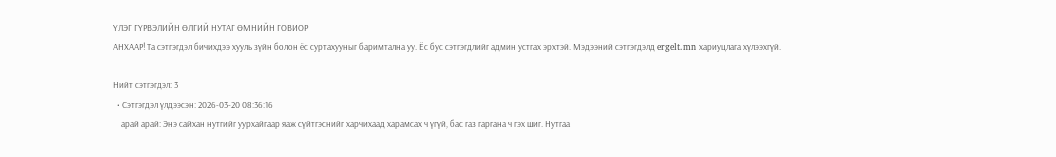ҮЛЭГ ГҮРВЭЛИЙН ӨЛГИЙ НУТАГ ӨМНИЙН ГОВИОР
АНХААР! Та сэтгэгдэл бичихдээ хууль зүйн болон ёс суртахууныг баримтална уу. Ёс бус сэтгэгдлийг админ устгах эрхтэй. Мэдээний сэтгэгдэлд ergelt.mn хариуцлага хүлээхгүй.

Нийт сэтгэгдэл: 3
  • Сэтгэгдэл үлдээсэн: 2026-03-20 08:36:16
    арай арай: Энэ сайхан нутгийг уурхайгаар яаж сүйтгэснийг харчихаад харамсах ч үгүй, бас газ гаргана ч гэх шиг. Нутгаа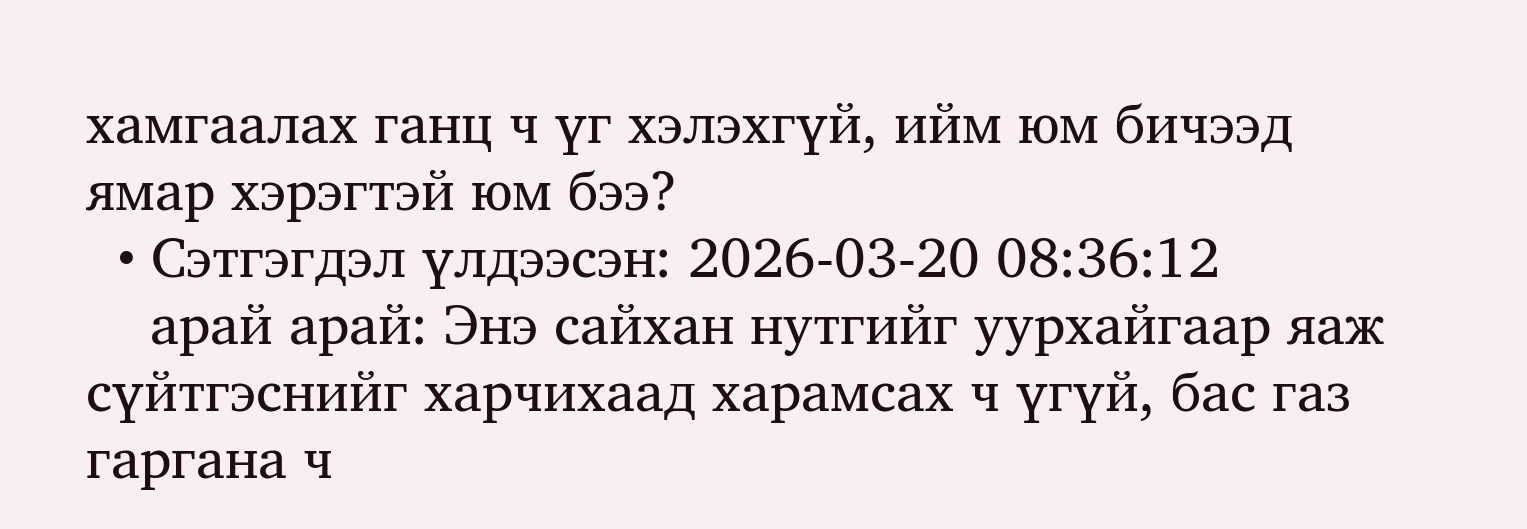хамгаалах ганц ч үг хэлэхгүй, ийм юм бичээд ямар хэрэгтэй юм бээ?
  • Сэтгэгдэл үлдээсэн: 2026-03-20 08:36:12
    арай арай: Энэ сайхан нутгийг уурхайгаар яаж сүйтгэснийг харчихаад харамсах ч үгүй, бас газ гаргана ч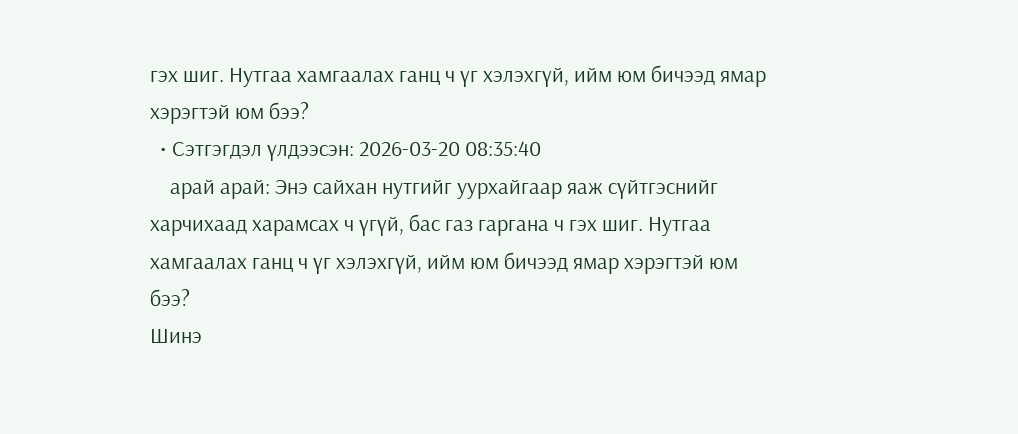гэх шиг. Нутгаа хамгаалах ганц ч үг хэлэхгүй, ийм юм бичээд ямар хэрэгтэй юм бээ?
  • Сэтгэгдэл үлдээсэн: 2026-03-20 08:35:40
    арай арай: Энэ сайхан нутгийг уурхайгаар яаж сүйтгэснийг харчихаад харамсах ч үгүй, бас газ гаргана ч гэх шиг. Нутгаа хамгаалах ганц ч үг хэлэхгүй, ийм юм бичээд ямар хэрэгтэй юм бээ?
Шинэ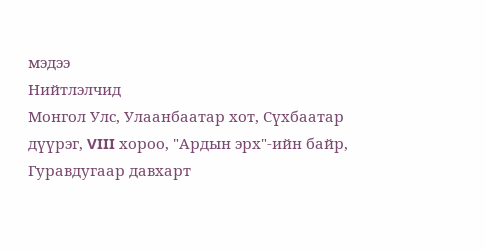мэдээ
Нийтлэлчид
Монгол Улс, Улаанбаатар хот, Сүхбаатар дүүрэг, VIII хороо, "Ардын эрх"-ийн байр, Гуравдугаар давхарт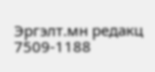Эргэлт.мн редакц
7509-1188